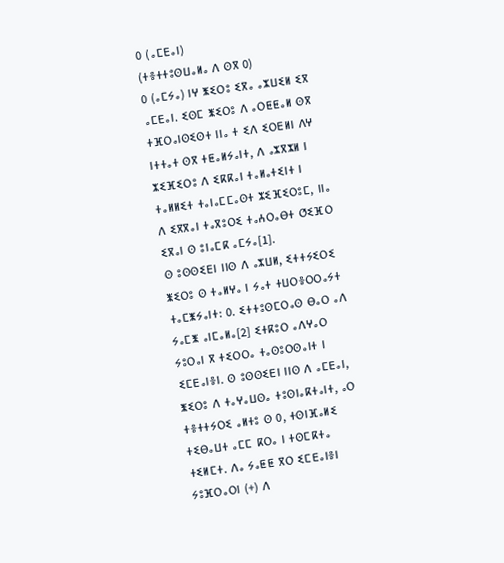0 (ⴰⵎⴹⴰⵏ)
(ⵜⴻⵜⵜⵓⵙⵡⴰⵍⴰ ⴷ ⵙⴳ 0)
0 (ⴰⵎⵢⴰ) ⵏⵖ ⵥⵉⵔⵓ ⵉⴳⴰ ⴰⵣⵡⵉⵍ ⵉⴳ ⴰⵎⴹⴰⵏ. ⵉⵙⵎ ⵥⵉⵔⵓ ⴷ ⴰⵔⵟⵟⴰⵍ ⵙⴳ ⵜⴼⵔⴰⵏⵙⵉⵙⵜ ⵏⵏⴰ ⵜ ⵉⴷ ⵉⵔⴹⵍⵏ ⴷⵖ ⵏⵜⵜⴰⵜ ⵙⴳ ⵜⵟⴰⵍⵢⴰⵏⵜ, ⴷ ⴰⵣⴳⵣⵍ ⵏ ⵣⵉⴼⵉⵔⵓ ⴷ ⵉⴽⴽⴰⵏ ⵜⴰⵍⴰⵜⵉⵏⵜ ⵏ ⵜⴰⵍⵍⵉⵜ ⵜⴰⵏⴰⵎⵎⴰⵙⵜ ⵣⵉⴼⵉⵔⵓⵎ, ⵏⵏⴰ ⴷ ⵉⴳⴳⴰⵏ ⵜⴰⴳⵓⵔⵉ ⵜⴰⵄⵔⴰⴱⵜ ⵚⵉⴼⵔ ⵉⴳⴰⵏ ⵙ ⵓⵏⴰⵎⴽ ⴰⵎⵢⴰ[1].
ⵙ ⵓⵙⵙⵉⴹⵏ ⵏⵏⵙ ⴷ ⴰⵣⵡⵍ, ⵉⵜⵜⵢⵉⵔⵉ ⵥⵉⵔⵓ ⵙ ⵜⴰⵍⵖⴰ ⵏ ⵢⴰⵜ ⵜⵡⵔⴻⵔⵔⴰⵢⵜ ⵜⴰⵎⵥⵢⴰⵏⵜ: 0. ⵉⵜⵜⵓⵙⵎⵔⴰⵙ ⴱⴰⵔ ⴰⴷ ⵢⴰⵎⵥ ⴰⵏⵎⴰⵍⴰ[2] ⵉⵜⴽⵓⵔ ⴰⴷⵖⴰⵔ ⵢⵓⵔⴰⵏ ⴳ ⵜⵉⵔⵔⴰ ⵜⴰⵙⵓⵔⵙⴰⵏⵜ ⵏ ⵉⵎⴹⴰⵏⴻⵏ. ⵙ ⵓⵙⵙⵉⴹⵏ ⵏⵏⵙ ⴷ ⴰⵎⴹⴰⵏ, ⵥⵉⵔⵓ ⴷ ⵜⴰⵖⴰⵡⵙⴰ ⵜⵓⵙⵏⴰⴽⵜⴰⵏⵜ, ⴰⵔ ⵜⴻⵜⵜⵢⵔⵉ ⴰⵍⵜⵓ ⵙ 0, ⵜⵙⵏⴼⴰⵍⵉ ⵜⵉⴱⴰⵡⵜ ⴰⵎⵎ ⴽⵔⴰ ⵏ ⵜⵙⵎⴽⵜⴰ ⵜⵉⵍⵎⵜ. ⴷⴰ ⵢⴰⵟⵟ ⴳⵔ ⵉⵎⴹⴰⵏⴻⵏ ⵢⵓⴼⵔⴰⵔⵏ (+) ⴷ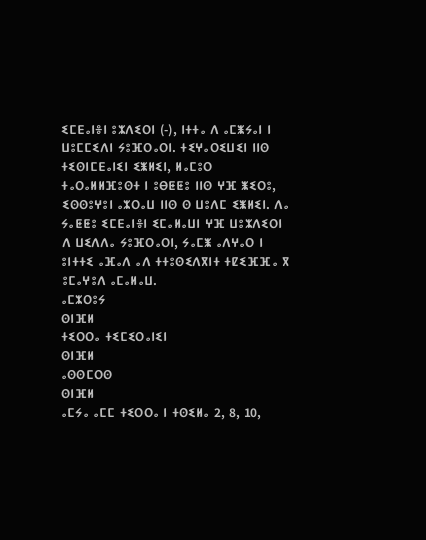ⵉⵎⴹⴰⵏⴻⵏ ⵓⵣⴷⵉⵔⵏ (-), ⵏⵜⵜⴰ ⴷ ⴰⵎⵥⵢⴰⵏ ⵏ ⵡⵓⵎⵎⵉⴷⵏ ⵢⵓⴼⵔⴰⵔⵏ. ⵜⵉⵖⴰⵔⵉⵡⵉⵏ ⵏⵏⵙ ⵜⵉⵙⵏⵎⴹⴰⵏⵉⵏ ⵉⵥⵍⵉⵏ, ⵍⴰⵎⵓⵔ ⵜⴰⵔⴰⵍⵍⴼⵓⵙⵜ ⵏ ⵓⴱⵟⵟⵓ ⵏⵏⵙ ⵖⴼ ⵥⵉⵔⵓ, ⵉⵙⵙⵓⵖⵓⵏ ⴰⵣⵔⴰⵡ ⵏⵏⵙ ⵙ ⵡⵓⴷⵎ ⵉⵥⵍⵉⵏ. ⴷⴰ ⵢⴰⵟⵟⵓ ⵉⵎⴹⴰⵏⴻⵏ ⵉⵎⴰⵍⴰⵡⵏ ⵖⴼ ⵡⵓⵣⴷⵉⵔⵏ ⴷ ⵡⵉⴷⴷⴰ ⵢⵓⴼⵔⴰⵔⵏ, ⵢⴰⵎⵥ ⴰⴷⵖⴰⵔ ⵏ ⵓⵏⵜⵜⵉ ⴰⴼⴰⴷ ⴰⴷ ⵜⵜⵓⵙⵉⴷⴳⵏⵜ ⵜⵇⵉⴼⴼⴰ ⴳ ⵓⵎⴰⵖⵓⴷ ⴰⵎⴰⵍⴰⵡ.
ⴰⵎⵣⵔⵓⵢ
ⵙⵏⴼⵍ
ⵜⵉⵔⵔⴰ ⵜⵉⵎⵉⵔⴰⵏⵉⵏ
ⵙⵏⴼⵍ
ⴰⵙⵙⵎⵔⵙ
ⵙⵏⴼⵍ
ⴰⵎⵢⴰ ⴰⵎⵎ ⵜⵉⵔⵔⴰ ⵏ ⵜⵙⵉⵍⴰ 2, 8, 10,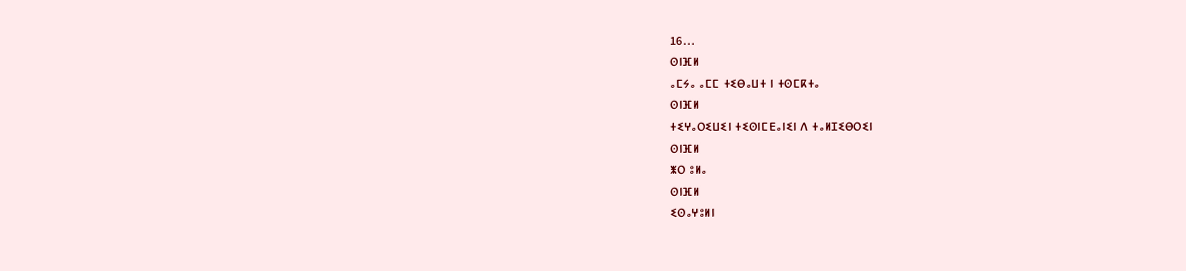16…
ⵙⵏⴼⵍ
ⴰⵎⵢⴰ ⴰⵎⵎ ⵜⵉⴱⴰⵡⵜ ⵏ ⵜⵙⵎⴽⵜⴰ
ⵙⵏⴼⵍ
ⵜⵉⵖⴰⵔⵉⵡⵉⵏ ⵜⵉⵙⵏⵎⴹⴰⵏⵉⵏ ⴷ ⵜⴰⵍⵊⵉⴱⵔⵉⵏ
ⵙⵏⴼⵍ
ⵥⵔ ⵓⵍⴰ
ⵙⵏⴼⵍ
ⵉⵙⴰⵖⵓⵍⵏ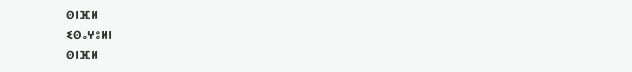ⵙⵏⴼⵍ
ⵉⵙⴰⵖⵓⵍⵏ
ⵙⵏⴼⵍ